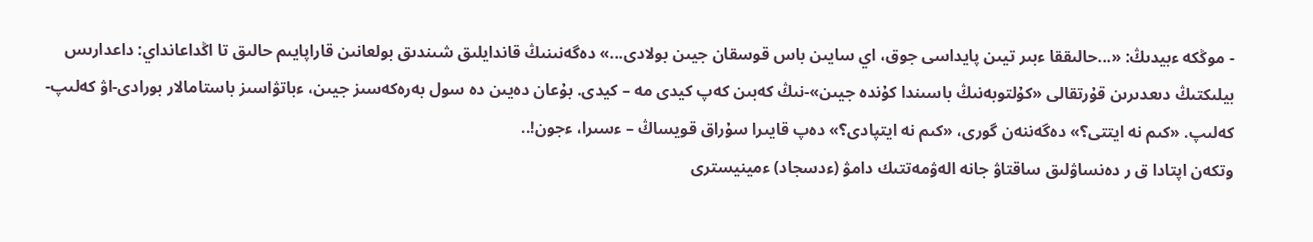- موڭكە ءبيدىڭ: «...حالىققا ءبىر تيىن پايداسى جوق، اي سايىن باس قوسقان جيىن بولادى...» دەگەنىنىڭ قاندايلىق شىندىق بولعانىن قاراپايىم حالىق تا اڭداعانداي: داعدارىس بيلىكتىڭ دىعدىرىن قۇرتقالى «كۇلتوبەنىڭ باسىندا كۇندە جيىن»-نىڭ كەبىن كەپ كيدى مە – كيدى. بۇعان دەيىن دە سول بەرەكەسىز جيىن، ءباتۋاسىز باستامالار بورادى-اۋ كەلىپ-كەلىپ. «كىم نە ايتتى؟» دەگەننەن گورى، «كىم نە ايتپادى؟» دەپ قايىرا سۇراق قويساڭ – ءسىرا، ءجون!..
وتكەن اپتادا ق ر دەنساۋلىق ساقتاۋ جانە الەۋمەتتىك دامۋ (ءدسجاد) ءمينيسترى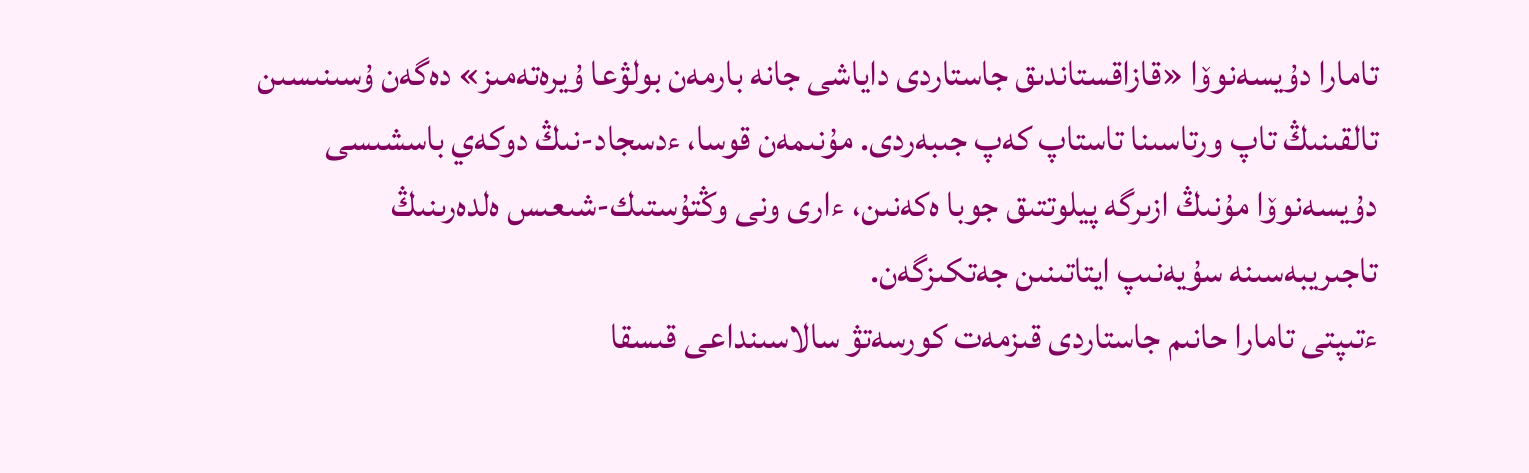تامارا دۇيسەنوۆا «قازاقستاندىق جاستاردى داياشى جانە بارمەن بولۋعا ۇيرەتەمىز» دەگەن ۇسىنىسىن تالقىنىڭ تاپ ورتاسىنا تاستاپ كەپ جىبەردى. مۇنىمەن قوسا، ءدسجاد-نىڭ دوكەي باسشىسى دۇيسەنوۆا مۇنىڭ ازىرگە پيلوتتىق جوبا ەكەنىن، ءارى ونى وڭتۇستىك-شىعىس ەلدەرىنىڭ تاجىريبەسىنە سۇيەنىپ ايتاتىنىن جەتكىزگەن.
ءتىپتى تامارا حانىم جاستاردى قىزمەت كورسەتۋ سالاسىنداعى قىسقا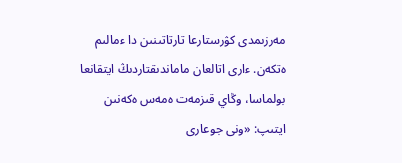مەرزىمدى كۋرستارعا تارتاتىنىن دا ءمالىم ەتكەن. ءارى اتالعان ماماندىقتاردىڭ ايتقانعا بولماسا، وڭاي قىزمەت ەمەس ەكەنىن ايتىپ: «ونى جوعارى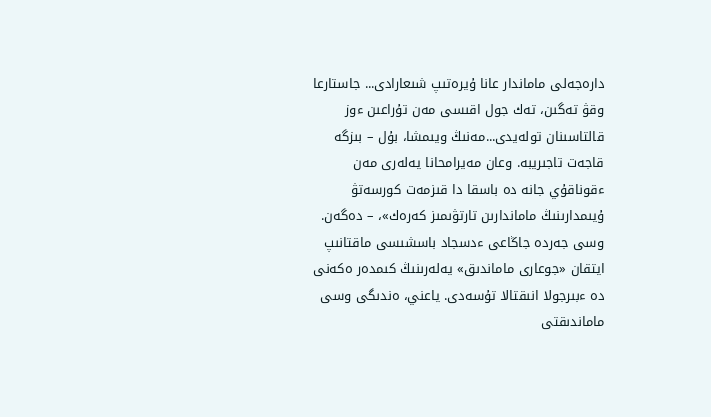دارەجەلى ماماندار عانا ۇيرەتىپ شىعارادى... جاستارعا وقۋ تەگىن، تەك جول اقىسى مەن تۇراعىن ءوز قالتاسىنان تولەيدى...مەنىڭ ويىمشا، بۇل – بىزگە قاجەت تاجىريبە. وعان مەيرامحانا يەلەرى مەن ءقوناقۇي جانە دە باسقا دا قىزمەت كورسەتۋ ۇيىمدارىنىڭ ماماندارىن تارتۋىمىز كەرەك»، – دەگەن.
وسى جەردە جاڭاعى ءدسجاد باسشىسى ماقتانىپ ايتقان «جوعارى ماماندىق» يەلەرىنىڭ كىمدەر ەكەنى دە ءبىرجولا انىقتالا تۇسەدى. ياعني، ەندىگى وسى ماماندىقتى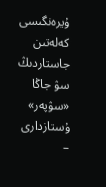ۇيرەنگىسى كەلەتىن جاستاردىڭ سۋ جاڭا «سۋپەر» ۇستازدارى –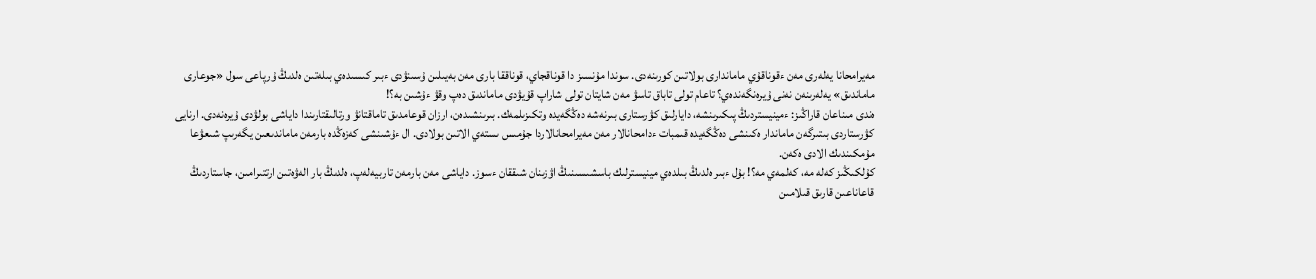مەيرامحانا يەلەرى مەن ءقوناقۇي ماماندارى بولاتىن كورىنەدى. سوندا مۇنسىز دا قوناقجاي، قوناققا بارى مەن بەيىلىن ۇسىنۋدى ءبىر كىسىدەي بىلەتىن ەلدىڭ ۇرپاعى سول «جوعارى ماماندىق» يەلەرىنەن نەنى ۇيرەنگەندەي؟ تاعام تولى تاباق تاسۋ مەن شايتان تولى شاراپ قۇيۋدى ماماندىق دەپ وقۋ ءۇشىن بە؟!
ەندى مىناعان قاراڭىز: ءمينيستردىڭ پىكىرىنشە، دايارلىق كۋرستارى بىرنەشە دەڭگەيدە وتكىزىلمەك. بىرىنشىدەن، ارزان قوعامدىق تاماقتانۋ ورتالىقتارىندا داياشى بولۋدى ۇيرەنەدى. ارنايى كۋرستاردى بىتىرگەن ماماندار ەكىنشى دەڭگەيدە قىمبات ءدامحانالار مەن مەيرامحانالاردا جۇمىس ىستەي الاتىن بولادى. ال ءۇشىنشى كەزەڭدە بارمەن ماماندىعىن يگەرىپ شىعۋعا مۇمكىندىك الادى ەكەن.
كۇلكىڭىز كەلە مە، كەلمەي مە؟! بۇل ءبىر ەلدىڭ بىلدەي مينيسترلىك باسشىسىنىڭ اۋزىنان شىققان ءسوز. داياشى مەن بارمەن تاربيەلەپ، ەلدىڭ بار الەۋەتىن ارتتىرامىن، جاستاردىڭ قاعاناعىن قارىق قىلامىن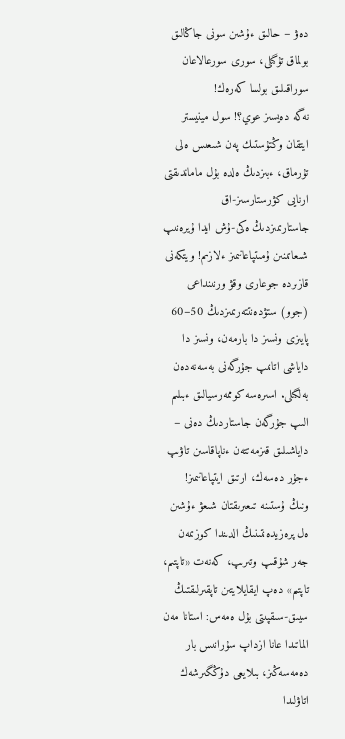دەۋ – حالىق ءۇشىن سونى جاڭالىق بولماق تۇگىلى، سورى سورعالاعان سوراقىلىق بولسا كەرەك!
نەگە دەيسىز عوي؟! سول مينيستر ايتقان وڭتۇستىك پەن شىعىس ەلى تۇرماق، ءبىزدىڭ ەلدە بۇل ماماندىقتى ارنايى كۋرستارسىز-اق جاستارىمىزدىڭ ەكى-ۇش ايدا ۇيرەنىپ شىعاتىنىن ۇمىتپاعانىمىز ءلازىم! ويتكەنى قازىردە جوعارى وقۋ ورنىنداعى (جوو) ستۋدەنتتەرىمىزدىڭ 50–60 پايىزى ونسىز دا بارمەن، ونسىز دا داياشى اتانىپ جۇرگەنى بەسەنەدەن بەلگىلى. اسىرەسە كوممەرسيالىق ءبىلىم الىپ جۇرگەن جاستاردىڭ دەنى – داياشىلىق قىزمەتتەن ءناپاقاسىن تاۋىپ ءجۇر دەسەك، ارتىق ايتپاعانىمىز!
ونىڭ ۇستىنە تىعىرىقتان شىعۋ ءۇشىن ەل پرەزيدەنتىنىڭ الدىندا كوزىمەن جەر شۇقىپ وتىرىپ، كەنەت «تاپتىم، تاپتىم» دەپ ايقايلايتىن تاپقىرلىقتىڭ سيىق-سىقپىتى بۇل ەمەس: استانا مەن الماتىدا عانا ازداپ سۇرانىس بار دەمەسەڭىز، بىلايعى دۇڭگىرشەك اتاۋلىدا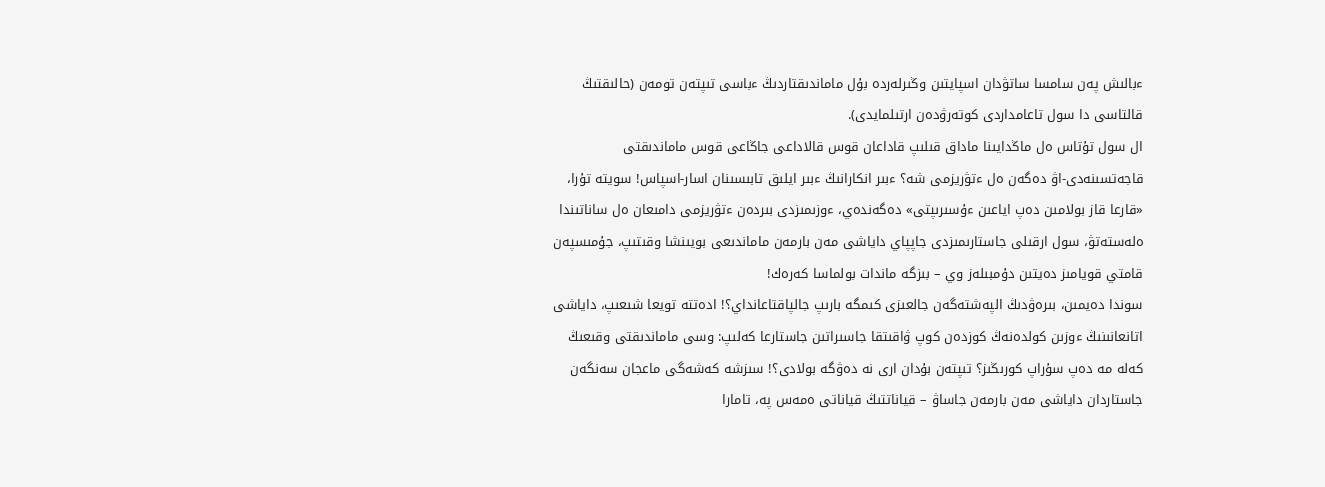ءبالىش پەن سامسا ساتۋدان اسپايتىن وڭىرلەردە بۇل ماماندىقتاردىڭ ءباسى تىپتەن تومەن (حالىقتىڭ قالتاسى دا سول تاعامداردى كوتەرۋدەن ارتىلمايدى).
ال سول تۇتاس ەل ماڭدايىنا ماداق قىلىپ قاداعان قوس قالاداعى جاڭاعى قوس ماماندىقتى قاجەتسىنەدى-اۋ دەگەن ەل ءتۋريزمى شە؟ ءبىر انكارانىڭ ءبىر ايلىق تابىسىنان اسار-اسپاس! سويتە تۇرا، «قارعا قاز بولامىن دەپ اياعىن ءۇسىرىپتى» دەگەندەي، ءوزىمىزدى بىردەن ءتۋريزمى دامىعان ەل ساناتىندا ەلەستەتۋ، سول ارقىلى جاستارىمىزدى جاپپاي داياشى مەن بارمەن ماماندىعى بويىنشا وقىتىپ، جۇمىسپەن قامتي قويامىز دەيتىن دۇمبىلەز وي – بىزگە ماندات بولماسا كەرەك!
سوندا دەيمىن، بىرەۋدىڭ الپەشتەگەن جالعىزى كىمگە بارىپ جالپاقتاعانداي؟! ادەتتە تويعا شىعىپ، داياشى اتانعانىنىڭ ءوزىن كولدەنەڭ كوزدەن كوپ ۋاقىتقا جاسىراتىن جاستارعا كەلىپ: وسى ماماندىقتى وقىعىڭ كەلە مە دەپ سۇراپ كورىڭىز؟ تىپتەن بۇدان ارى نە دەۋگە بولادى؟! سىزشە كەشەگى ماعجان سەنگەن جاستاردان داياشى مەن بارمەن جاساۋ – قياناتتىڭ قياناتى ەمەس پە، تامارا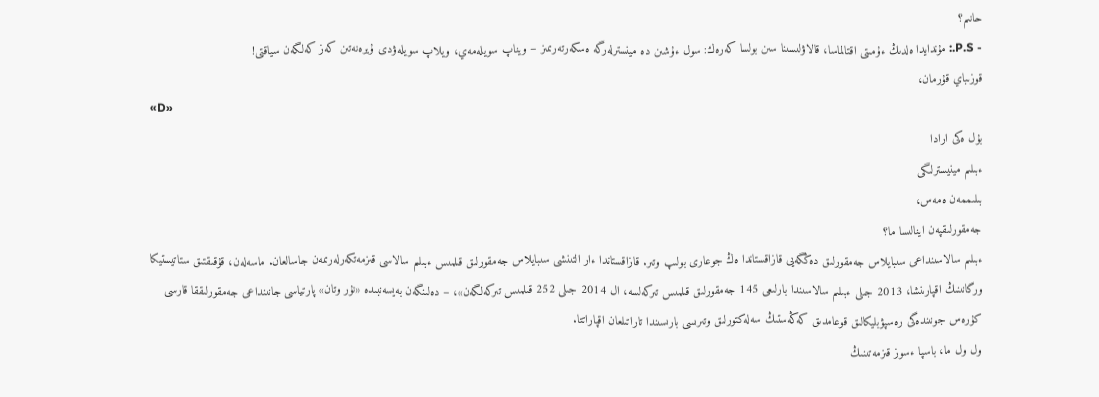حانىم؟
- P.S.: مۇندايدا ەلدىڭ ءۇمىتى اقتالماسا، قالاۋلىسىنا سىن بولسا كەرەك: سول ءۇشىن دە مينسترلەرگە ەسكەرتەرىمىز – ويناپ سويلەمەي، ويلاپ سويلەۋدى ۇيرەنەتىن كەز كەلگەن سياقتى!
قوزىباي قۇرمان،
«D»
بۇل ەكى ارادا
ءبىلىم مينيسترلىگى
بىلىممەن ەمەس،
جەمقورلىقپەن اينالىسا ما؟
ءبىلىم سالاسىنداعى سىبايلاس جەمقورلىق دەڭگەيى قازاقستاندا ەڭ جوعارى بولىپ وتىر. قازاقستاندا ءار التىنشى سىبايلاس جەمقورلىق قىلمىس ءبىلىم سالاسى قىزمەتكەرلەرىمەن جاسالعان. ماسەلەن، قۇقىقتىق ستاتيستيكا ورگانىنىڭ اقپارىنشا، 2013 جىلى ءبىلىم سالاسىندا بارلىعى 145 جەمقورلىق قىلمىس تىركەلسە، ال 2014 جىلى 252 قىلمىس تىركەلگەن»، – دەلىنگەن بەيسەنبىدە «نۇر وتان» پارتياسى جانىنداعى جەمقورلىققا قارسى كۇرەس جونىندەگى رەسپۋبليكالىق قوعامدىق كەڭەستىڭ سەلەكتورلىق وتىرىسى بارىسىندا تاراتىلعان اقپاراتتا.
ول ول ما، باسپا ءسوز قىزمەتىنىڭ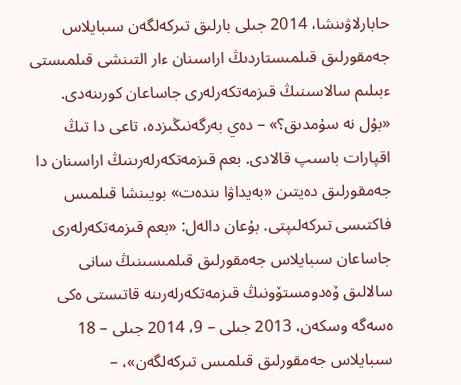حابارلاۋىنشا، 2014 جىلى بارلىق تىركەلگەن سىبايلاس جەمقورلىق قىلمىستاردىڭ اراسىنان ءار التىنشى قىلمىستى ءبىلىم سالاسىنىڭ قىزمەتكەرلەرى جاساعان كورىنەدى.
«بۇل نە سۇمدىق؟» – دەي بەرگەنىڭىزدە، تاعى دا تىڭ اقپارات باسىپ قالادى. بعم قىزمەتكەرلەرىنىڭ اراسىنان دا جەمقورلىق دەيتىن «بەيداۋا ىندەت» بويىنشا قىلمىس فاكتىسى تىركەلىپتى. بۇعان دالەل: «بعم قىزمەتكەرلەرى جاساعان سىبايلاس جەمقورلىق قىلمىسىنىڭ سانى سالالىق ۆەدومستۆونىڭ قىزمەتكەرلەرىنە قاتىستى ەكى ەسەگە وسكەن، 2013 جىلى – 9، 2014 جىلى – 18 سىبايلاس جەمقورلىق قىلمىس تىركەلگەن»، –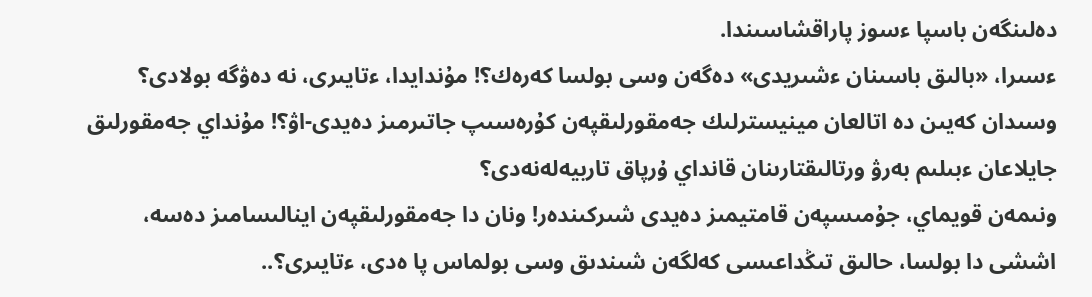دەلىنگەن باسپا ءسوز پاراقشاسىندا.
ءسىرا، «بالىق باسىنان ءشىريدى» دەگەن وسى بولسا كەرەك؟! مۇندايدا، ءتايىرى، نە دەۋگە بولادى؟ وسىدان كەيىن دە اتالعان مينيسترلىك جەمقورلىقپەن كۇرەسىپ جاتىرمىز دەيدى-اۋ؟! مۇنداي جەمقورلىق جايلاعان ءبىلىم بەرۋ ورتالىقتارىنان قانداي ۇرپاق تاربيەلەنەدى؟
ونىمەن قويماي، جۇمىسپەن قامتيمىز دەيدى شىركىندەر! ونان دا جەمقورلىقپەن اينالىسامىز دەسە، اششى دا بولسا، حالىق تىڭداعىسى كەلگەن شىندىق وسى بولماس پا ەدى، ءتايىرى؟..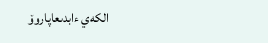الكەي ءابدىعاپاروۆ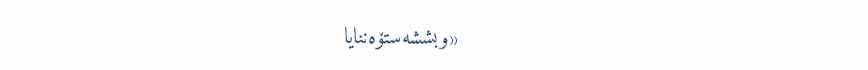«وبششەستۆەننايا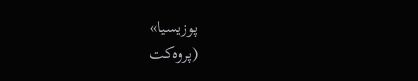پوزيسيا»
(پروەكت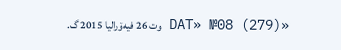«DAT» №08 (279) وت 26 فيەۆراليا 2015 گ.